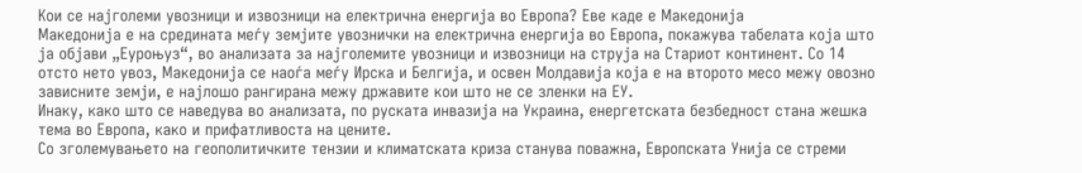Кои се најголеми увозници и извозници на електрична енергија во Европа? Еве каде е Македонија
Македонија е на средината меѓу земјите увознички на електрична енергија во Европа, покажува табелата која што ја објави „Еуроњуз“, во анализата за најголемите увозници и извозници на струја на Стариот континент. Со 14 отсто нето увоз, Македонија се наоѓа меѓу Ирска и Белгија, и освен Молдавија која е на второто месо межу овозно зависните земји, е најлошо рангирана межу државите кои што не се зленки на ЕУ.
Инаку, како што се наведува во анализата, по руската инвазија на Украина, енергетската безбедност стана жешка тема во Европа, како и прифатливоста на цените.
Со зголемувањето на геополитичките тензии и климатската криза станува поважна, Европската Унија се стреми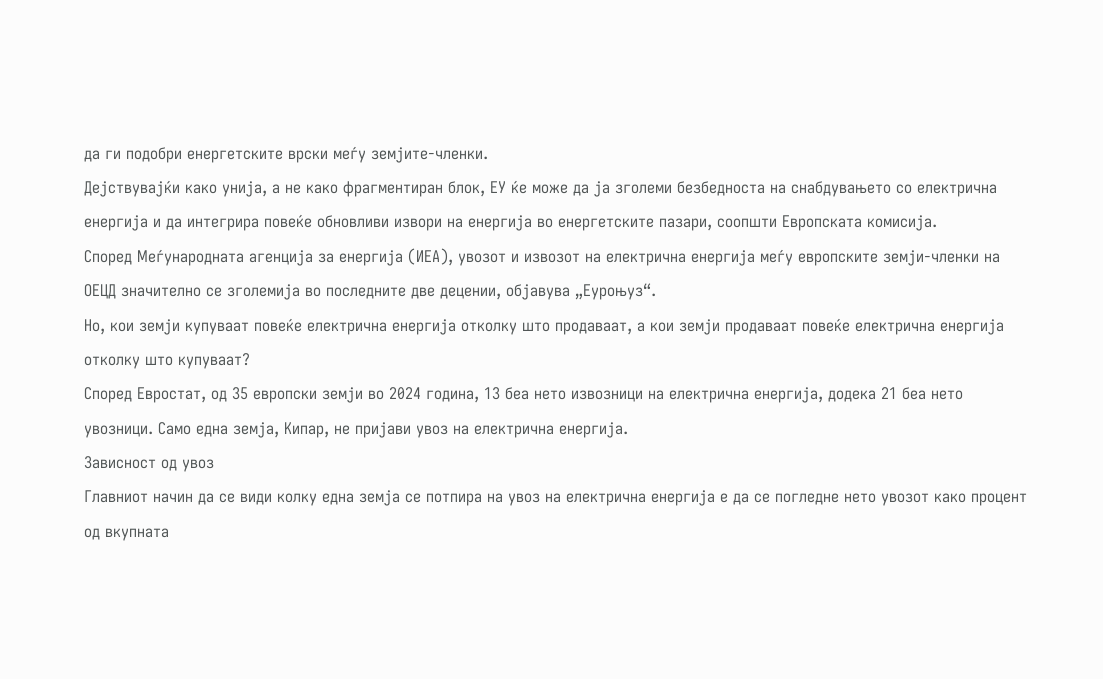да ги подобри енергетските врски меѓу земјите-членки.
Дејствувајќи како унија, а не како фрагментиран блок, ЕУ ќе може да ја зголеми безбедноста на снабдувањето со електрична енергија и да интегрира повеќе обновливи извори на енергија во енергетските пазари, соопшти Европската комисија.
Според Меѓународната агенција за енергија (ИЕА), увозот и извозот на електрична енергија меѓу европските земји-членки на ОЕЦД значително се зголемија во последните две децении, објавува „Еуроњуз“.
Но, кои земји купуваат повеќе електрична енергија отколку што продаваат, а кои земји продаваат повеќе електрична енергија отколку што купуваат?
Според Евростат, од 35 европски земји во 2024 година, 13 беа нето извозници на електрична енергија, додека 21 беа нето увозници. Само една земја, Кипар, не пријави увоз на електрична енергија.
Зависност од увоз
Главниот начин да се види колку една земја се потпира на увоз на електрична енергија е да се погледне нето увозот како процент од вкупната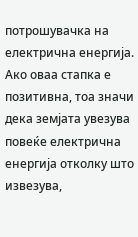потрошувачка на електрична енергија. Ако оваа стапка е позитивна, тоа значи дека земјата увезува повеќе електрична енергија отколку што извезува,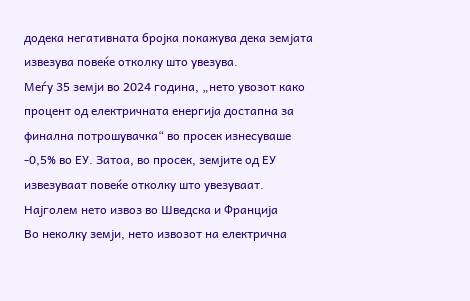додека негативната бројка покажува дека земјата извезува повеќе отколку што увезува.
Меѓу 35 земји во 2024 година, „нето увозот како процент од електричната енергија достапна за финална потрошувачка“ во просек изнесуваше -0,5% во ЕУ. Затоа, во просек, земјите од ЕУ извезуваат повеќе отколку што увезуваат.
Најголем нето извоз во Шведска и Франција
Во неколку земји, нето извозот на електрична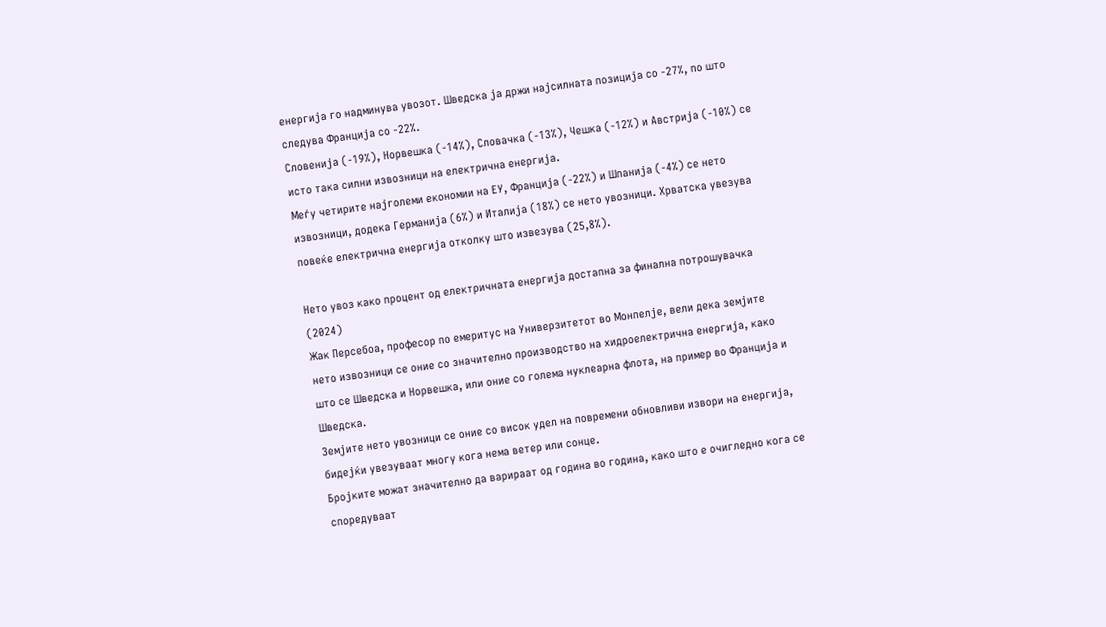енергија го надминува увозот. Шведска ја држи најсилната позиција со -27%, по што следува Франција со -22%.
Словенија (-19%), Норвешка (-14%), Словачка (-13%), Чешка (-12%) и Австрија (-10%) се исто така силни извозници на електрична енергија.
Меѓу четирите најголеми економии на ЕУ, Франција (-22%) и Шпанија (-4%) се нето извозници, додека Германија (6%) и Италија (18%) се нето увозници. Хрватска увезува повеќе електрична енергија отколку што извезува (25,8%).

Нето увоз како процент од електричната енергија достапна за финална потрошувачка (2024)
Жак Персебоа, професор по емеритус на Универзитетот во Монпелје, вели дека земјите нето извозници се оние со значително производство на хидроелектрична енергија, како што се Шведска и Норвешка, или оние со голема нуклеарна флота, на пример во Франција и Шведска.
Земјите нето увозници се оние со висок удел на повремени обновливи извори на енергија, бидејќи увезуваат многу кога нема ветер или сонце.
Бројките можат значително да варираат од година во година, како што е очигледно кога се споредуваат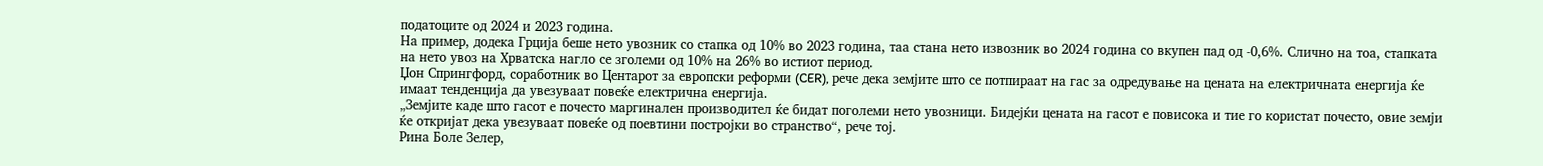податоците од 2024 и 2023 година.
На пример, додека Грција беше нето увозник со стапка од 10% во 2023 година, таа стана нето извозник во 2024 година со вкупен пад од -0,6%. Слично на тоа, стапката на нето увоз на Хрватска нагло се зголеми од 10% на 26% во истиот период.
Џон Спрингфорд, соработник во Центарот за европски реформи (CER), рече дека земјите што се потпираат на гас за одредување на цената на електричната енергија ќе имаат тенденција да увезуваат повеќе електрична енергија.
„Земјите каде што гасот е почесто маргинален производител ќе бидат поголеми нето увозници. Бидејќи цената на гасот е повисока и тие го користат почесто, овие земји ќе откријат дека увезуваат повеќе од поевтини постројки во странство“, рече тој.
Рина Боле Зелер,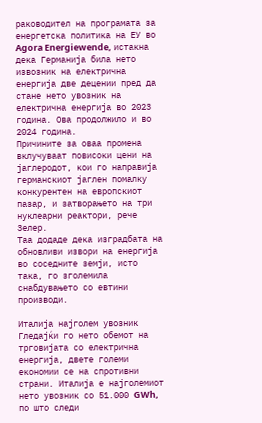раководител на програмата за енергетска политика на ЕУ во Agora Energiewende, истакна дека Германија била нето извозник на електрична енергија две децении пред да стане нето увозник на електрична енергија во 2023 година. Ова продолжило и во 2024 година.
Причините за оваа промена вклучуваат повисоки цени на јаглеродот, кои го направија германскиот јаглен помалку конкурентен на европскиот пазар, и затворањето на три нуклеарни реактори, рече Зелер.
Таа додаде дека изградбата на обновливи извори на енергија во соседните земји, исто така, го зголемила снабдувањето со евтини производи.

Италија најголем увозник
Гледајќи го нето обемот на трговијата со електрична енергија, двете големи економии се на спротивни страни. Италија е најголемиот нето увозник со 51.000 GWh, по што следи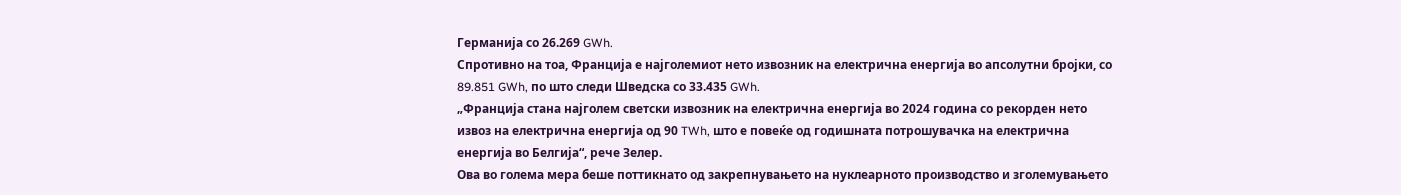Германија со 26.269 GWh.
Спротивно на тоа, Франција е најголемиот нето извозник на електрична енергија во апсолутни бројки, со 89.851 GWh, по што следи Шведска со 33.435 GWh.
„Франција стана најголем светски извозник на електрична енергија во 2024 година со рекорден нето извоз на електрична енергија од 90 TWh, што е повеќе од годишната потрошувачка на електрична енергија во Белгија“, рече Зелер.
Ова во голема мера беше поттикнато од закрепнувањето на нуклеарното производство и зголемувањето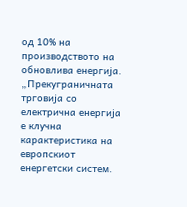од 10% на производството на обновлива енергија.
„Прекуграничната трговија со електрична енергија е клучна карактеристика на европскиот енергетски систем.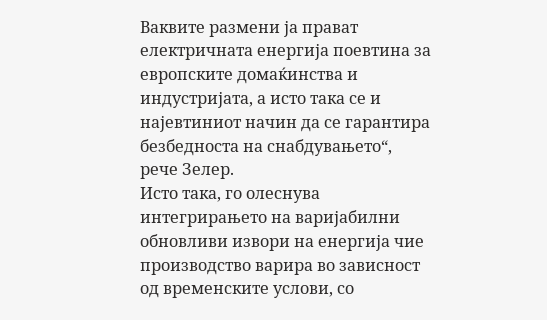Ваквите размени ја прават електричната енергија поевтина за европските домаќинства и индустријата, а исто така се и најевтиниот начин да се гарантира безбедноста на снабдувањето“, рече Зелер.
Исто така, го олеснува интегрирањето на варијабилни обновливи извори на енергија чие производство варира во зависност од временските услови, со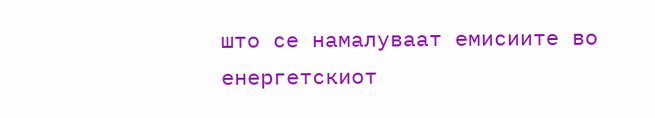што се намалуваат емисиите во енергетскиот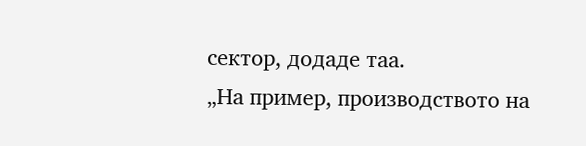сектор, додаде таа.
„На пример, производството на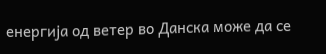енергија од ветер во Данска може да се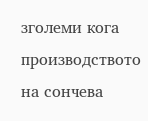зголеми кога производството на сончева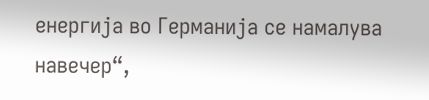енергија во Германија се намалува навечер“,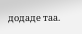додаде таа.